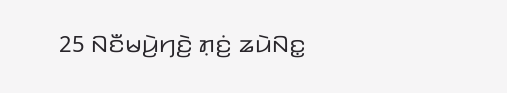25 ꤡꤢꤪꤗꤣꤧ꤬ꤚꤢꤧ꤬ ꤊ꤫ꤢꤦ꤬ ꤘꤣꤧꤡꤢ꤭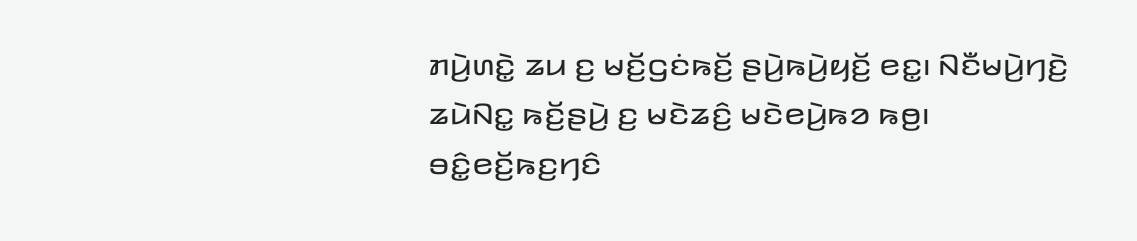ꤊꤣꤧ꤬ꤛꤢꤧ꤭ ꤘꤣ ꤢ꤬ ꤗꤢꤩ꤬ꤞꤢꤦꤒꤢꤩ꤬ ꤔꤣꤧ꤬ꤒꤣꤧ꤬ꤟꤢꤩ꤬ ꤕꤢ꤭꤯ ꤡꤢꤪꤗꤣꤧ꤬ꤚꤢꤧ꤬ ꤘꤣꤧꤡꤢ꤭ ꤒꤢꤩ꤬ꤔꤣꤧ꤬ ꤢ꤬ ꤗꤢꤧꤘꤢꤨ꤬ ꤗꤢꤧꤕꤣꤧ꤬ꤒꤤ ꤒꤥ꤬꤯
ꤋꤢꤨ꤭ꤕꤢꤩ꤬ꤒꤢ꤬ꤚꤢꤨ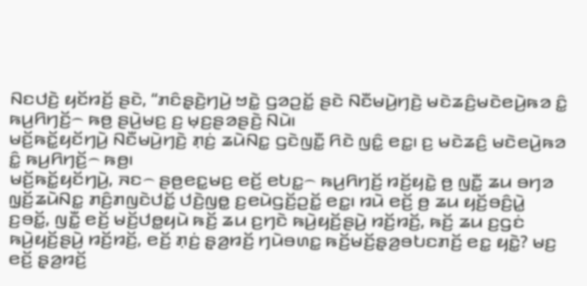ꤡꤢꤓꤢꤧ꤬ ꤟꤢꤩꤙꤢꤩ꤬ ꤔꤢꤧ, “ꤊꤢꤨꤔ꤫ꤢꤧ꤬ꤚꤣꤧ꤬ ꤠꤢꤧ꤭ ꤞꤤꤑꤢꤩ꤭ ꤔꤢꤧ ꤡꤢꤪꤗꤣꤧ꤬ꤚꤢꤧ꤬ ꤗꤢꤧꤘꤢꤨ꤬ꤗꤢꤧꤕꤣꤧ꤬ꤒꤤ ꤢꤨ꤭ ꤒꤣ꤬ꤖꤚꤢꤩ꤬꤮ ꤒꤥ꤬ ꤔꤣꤧ꤬ꤗꤢ꤬ ꤢ꤬ ꤗ꤫ꤢ꤬ꤔꤤꤔꤢꤧ꤬ ꤡꤣꤧ꤯
ꤗꤢꤩ꤬ꤒꤢꤩ꤭ꤟꤢꤩꤚꤣꤧ꤬ ꤡꤢꤪꤗꤣꤧ꤬ꤚꤢꤧ꤬ ꤊ꤫ꤢꤦ꤬ ꤘꤣꤧꤡꤢ꤭ ꤞꤢꤧꤜꤢꤪ꤭ ꤖꤢꤧ ꤜꤢꤨ꤭ ꤕꤢ꤭꤯ ꤢ꤬ ꤗꤢꤧꤘꤢꤨ꤬ ꤗꤢꤧꤕꤣꤧ꤬ꤒꤤ ꤢꤨ꤭ ꤒꤣ꤬ꤖꤚꤢꤩ꤬꤮ ꤒꤥ꤬꤯
ꤗꤢꤩ꤬ꤒꤢꤩ꤭ꤟꤢꤩꤚꤣꤧ꤬, ꤏꤢ꤮ ꤔꤥ꤬ꤕꤢ꤭ꤗꤢ꤬ ꤕꤢꤩ꤬ ꤕꤝꤢ꤭꤮ ꤒꤣ꤬ꤖꤚꤢꤩ꤬ ꤙꤢꤩ꤬ꤟꤢꤧ꤭ ꤥ꤬ ꤜꤢꤪ꤭ ꤘꤣ ꤋꤚꤤ ꤜ꤫ꤢꤩ꤬ꤘꤣꤧꤡꤢ꤭ ꤊꤢꤨ꤬ꤊꤜꤢꤧꤓꤢꤩ꤭ ꤓꤢꤧ꤬ꤜꤥ꤭ ꤢ꤬ꤕꤣꤧꤞꤢꤩ꤬ꤑꤢꤩ꤭ ꤕꤢ꤭꤯ ꤙꤣꤧ ꤕꤢꤩ꤬ ꤥ꤬ ꤘꤣ ꤟꤢꤩ꤬ꤋꤢꤨ꤬ꤣꤧ꤭ ꤢ꤬ꤋꤢꤩ꤭, ꤜꤢꤪ꤭ ꤕꤢꤩ꤬ ꤗꤢꤩ꤬ꤓꤥ꤭ꤟꤣꤧ ꤒꤢꤩ꤬ ꤘꤣ ꤢ꤬ꤚꤢꤧ ꤒꤣꤧ꤬ꤟꤢꤩ꤬ꤔꤣꤧ꤬ ꤙꤢꤩ꤬ꤙꤢꤩ꤬, ꤒꤢꤩ꤬ ꤘꤣ ꤢ꤬ꤞꤢꤦ ꤒꤣꤧ꤬ꤟꤢꤩ꤬ꤔꤣꤧ꤬ ꤙꤢꤩ꤬ꤙꤢꤩ꤬, ꤕꤢꤩ꤬ ꤊ꤫ꤢꤦ꤬ ꤔ꤫ꤤ꤬ꤙꤢꤩ꤬ ꤚꤣꤧꤋꤛꤢ꤭ ꤒꤢꤩ꤬ꤗꤢꤩ꤬ꤔ꤫ꤤ꤬ꤋꤝꤢꤊꤢꤩ꤬ ꤕꤢ꤭ ꤟꤢꤧ꤭? ꤗꤢ꤬ ꤕꤢꤩ꤬ ꤔ꤫ꤤ꤬ꤙꤢꤩ꤬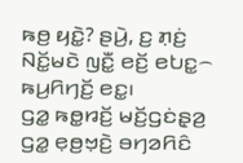ꤒꤥ꤬ ꤟꤢꤧ꤭? ꤔꤣꤧ꤬, ꤢ꤬ ꤊ꤫ꤢꤦ꤬ ꤡꤢꤩ꤭ꤗꤢꤧ ꤜꤢꤪ꤭ ꤕꤢꤩ꤬ ꤕꤝꤢ꤭꤮ ꤒꤣ꤬ꤖꤚꤢꤩ꤬ ꤕꤢ꤭꤯
ꤞꤤ꤭ ꤒꤥ꤭ꤙꤢꤩ꤬ ꤗꤢꤩ꤬ꤞꤢꤦꤔ꤫ꤤ꤬ ꤞꤤ꤭ ꤕ꤫ꤥ꤬ꤠ꤫ꤢꤧ꤬ ꤋꤚꤤꤖꤢꤨ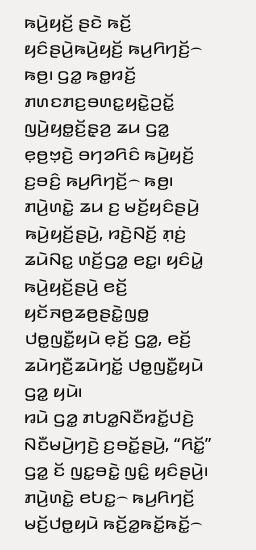ꤒꤣꤧ꤬ꤟꤢꤩ꤬ ꤔꤢꤧ ꤒꤢꤩ꤬ ꤟꤢꤨꤔꤣꤧ꤬ꤒꤣꤧ꤬ꤟꤢꤩ꤬ ꤒꤣ꤬ꤖꤚꤢꤩ꤬꤮ ꤒꤥ꤬꤯ ꤞꤤ꤭ ꤒꤥ꤭ꤙꤢꤩ꤬ ꤊꤛꤢꤊꤢ꤬ꤋꤛꤢ꤭ꤟꤢꤧ꤭ꤑꤢꤩ꤭ ꤜꤣꤧ꤬ꤟꤥ꤭ꤢꤩ꤬ꤔ꤫ꤤ꤬ ꤘꤣ ꤞꤤ꤭ ꤕ꤫ꤥ꤬ꤠ꤫ꤢꤧ꤬ ꤋꤚꤤꤖꤢꤨ ꤒꤣꤧ꤬ꤟꤢꤩ꤬ ꤢ꤬ꤋꤢꤨ꤬ ꤒꤣ꤬ꤖꤚꤢꤩ꤬꤮ ꤒꤥ꤬꤯ ꤊꤣꤧ꤬ꤛꤢꤧ꤭ ꤘꤣ ꤢ꤬ ꤗꤢꤩ꤬ꤟꤢꤨꤔꤣꤧ꤬ ꤒꤣꤧ꤬ꤟꤢꤩ꤬ꤔꤣꤧ꤬, ꤙꤢꤧ꤬ꤡꤢꤩ꤬ ꤊ꤫ꤢꤦ꤬ ꤘꤣꤧꤡꤢ꤭ ꤛꤢꤩ꤬ꤞꤤ꤭ ꤕꤢ꤭꤯ ꤟꤢꤨꤣꤧ꤭ ꤒꤣꤧ꤬ꤟꤢꤩ꤬ꤔꤣꤧ꤬ ꤕꤢꤩ꤬ ꤟꤢꤩꤏꤥ꤬ꤘꤥ꤬ꤔꤢꤧ꤭ꤜꤥ꤭ ꤓꤥ꤭ꤜꤢꤪ꤭ꤟꤣꤧ ꤕ꤫ꤢꤩ꤬ ꤞꤤ꤭, ꤕꤢꤩ꤬ ꤘꤣꤧꤚꤢꤪ꤬ꤘꤣꤧꤚꤢꤩ꤭ ꤓꤥ꤭ꤜꤢꤪ꤭ꤟꤣꤧ ꤞꤤ꤭ ꤟꤣꤧ꤯
ꤙꤣꤧ ꤞꤤ꤭ ꤊꤝꤤ꤭ꤡꤢꤪꤙꤢꤩ꤭ꤓꤢꤧ꤬ ꤡꤢꤪꤗꤣꤧ꤬ꤚꤢꤧ꤬ ꤢ꤬ꤋꤢꤩ꤭ꤔꤣꤧ꤬, “ꤖꤢꤩ꤭” ꤞꤤ꤭ ꤢꤩ ꤜꤢ꤭ꤋꤢꤧ꤭ ꤜꤢꤨ꤭ ꤟꤢꤨꤔꤣꤧ꤬꤯ ꤊꤣꤧ꤬ꤛꤢꤧ꤭ ꤕꤝꤢ꤭꤮ ꤒꤣ꤬ꤖꤚꤢꤩ꤬ ꤗꤢꤩ꤬ꤓꤥ꤭ꤟꤣꤧ ꤒꤢꤩ꤬ꤤ꤭ꤒꤢꤩ꤭ꤒꤢꤩ꤭꤮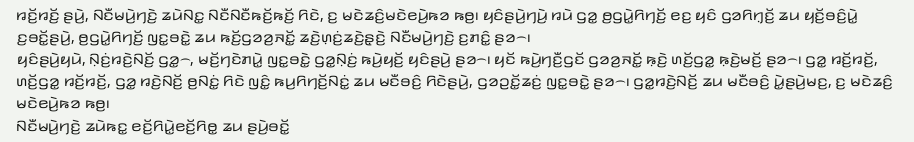ꤙꤢꤩ꤬ꤙꤢꤩ꤬ ꤔꤣꤧ꤬, ꤡꤢꤪꤗꤣꤧ꤬ꤚꤢꤧ꤬ ꤘꤣꤧꤡꤢ꤭ ꤡꤢꤪꤡꤢꤪꤒꤢꤩ꤬ꤒꤢꤩ꤬ ꤖꤢꤧ, ꤢ꤬ ꤗꤢꤧꤘꤢꤨ꤬ꤗꤢꤧꤕꤣꤧ꤬ꤒꤤ ꤒꤥ꤬꤯ ꤟꤢꤨꤔꤣꤧ꤬ꤚꤣꤧ꤬ ꤙꤣꤧ ꤞꤤ꤭ ꤥ꤬ꤞꤣꤧ꤭ꤖꤚꤢꤩ꤬ ꤕꤢ꤬ ꤟꤢꤨ ꤞꤤꤖꤚ꤫ꤢꤩ꤬ ꤘꤣ ꤟꤢꤩ꤬ꤋꤢꤨ꤬ꤣꤧ꤭ ꤢ꤬ꤋꤢꤩ꤭ꤔꤣꤧ꤬, ꤥ꤬ꤞꤣꤧ꤭ꤖꤚꤢꤩ꤬ ꤜꤢ꤭ꤋꤢꤧ꤭ ꤘꤣ ꤒꤢꤩ꤬ꤞꤤꤤ꤬ꤏꤢꤩ꤭ ꤘꤢꤧ꤬ꤛ꤫ꤢꤦ꤬ꤘꤢꤧ꤬ꤔ꤫ꤢꤧ꤬ ꤡꤢꤪꤗꤣꤧ꤬ꤚꤢꤧ꤬ ꤢ꤬ꤊꤢꤨ꤭ ꤔꤤ꤮꤯
ꤟꤢꤨꤔꤣꤧ꤬ꤟꤣꤧ, ꤡ꤫ꤢꤦ꤬ꤙꤢꤧ꤬ꤡꤢꤩ꤬ ꤞꤤ꤭꤮, ꤗꤢꤩ꤬ꤚꤢꤧꤊꤣꤧ꤭ ꤜꤢ꤭ꤋꤢꤧ꤭ ꤞꤤ꤭ꤡ꤫ꤢꤦ꤬ ꤒꤣꤧ꤬ꤟꤢꤩ꤬ ꤟꤢꤨꤔꤣꤧ꤬ ꤔꤤ꤮꤯ ꤟꤢꤩ ꤒꤣꤧ꤬ꤚꤢꤪ꤬ꤞꤢꤩ ꤞꤤꤤ꤬ꤏꤢꤩ꤭ ꤒ꤫ꤢꤧ꤬ ꤛꤢꤩ꤬ꤞꤤ꤭ ꤒ꤫ꤢꤧ꤬ꤗꤢꤩ꤬ ꤔꤤ꤮꤯ ꤞꤤ꤭ ꤙꤢꤩ꤬ꤙꤢꤩ꤬, ꤛꤢꤩ꤬ꤞꤤ꤭ ꤙꤢꤩ꤬ꤙꤢꤩ꤬, ꤞꤤ꤭ ꤙꤢꤧ꤬ꤡꤢꤩ꤬ ꤥ꤬ꤡꤢꤦ꤭ ꤖꤢꤧ ꤜꤢꤨ꤭ ꤒꤣ꤬ꤖꤚꤢꤩ꤬ꤡꤢꤦ꤭ ꤘꤣ ꤗꤢꤪꤋꤢꤨ꤬ ꤖꤢꤧꤔꤣꤧ꤬, ꤞꤤꤑꤢꤩ꤭ꤘꤢꤦ꤬ ꤜꤢ꤭ꤋꤢꤧ꤭ ꤔꤤ꤮꤯ ꤞꤤ꤭ꤙꤢꤧ꤬ꤡꤢꤩ꤬ ꤘꤣ ꤗꤢꤪꤋꤢꤨ꤬ ꤣꤧ꤭ꤔꤣꤧ꤬ꤗꤢ꤬, ꤢ꤬ ꤗꤢꤧꤘꤢꤨ꤬ ꤗꤢꤧꤕꤣꤧ꤬ꤒꤤ ꤒꤥ꤬꤯
ꤡꤢꤪꤗꤣꤧ꤬ꤚꤢꤧ꤬ ꤘꤣꤧꤒꤢ꤭ ꤕꤢꤩ꤬ꤖꤣꤧ꤭ꤕꤢꤩ꤬ꤖꤥ꤭ ꤘꤣ ꤔꤣꤧ꤬ꤋꤢꤩ꤭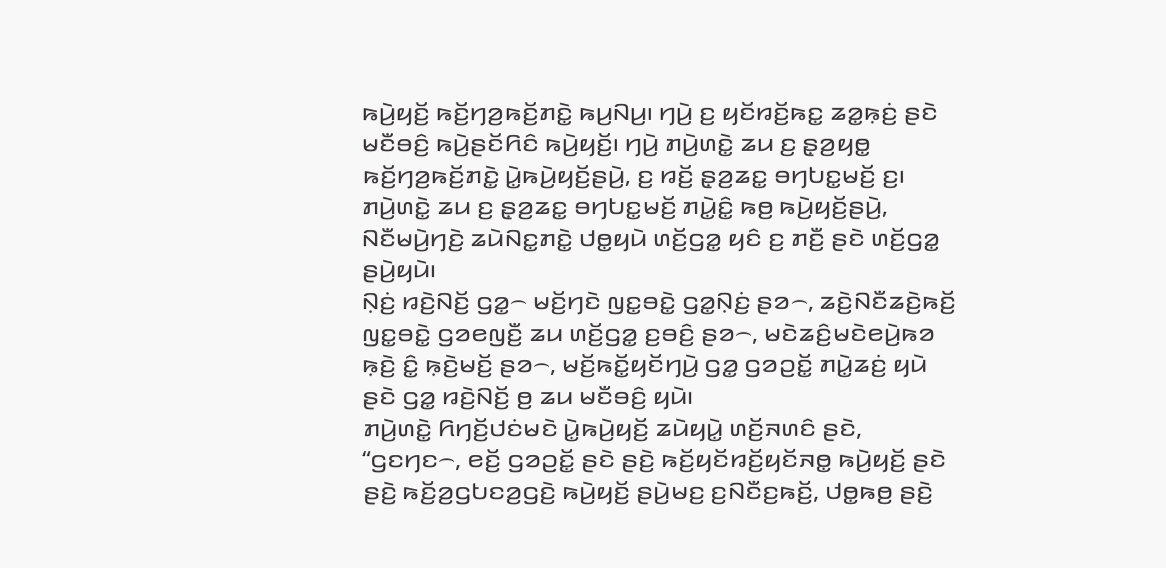ꤒꤣꤧ꤬ꤟꤢꤩ꤬ ꤒꤢꤩ꤬ꤚꤤ꤬ꤒꤢꤩ꤬ꤊꤢꤧ꤭ ꤒꤣ꤬ꤡꤣ꤬꤯ ꤚꤣꤧ꤬ ꤢ꤬ ꤟꤢꤩꤙꤢꤩ꤬ꤒꤢ꤭ ꤘꤤ꤭ꤒ꤫ꤢꤦ꤬ ꤔꤢꤧ ꤗꤢꤪꤋꤢꤨ꤬ ꤒꤣꤧ꤬ꤔꤢꤩꤖꤢꤨ ꤒꤣꤧ꤬ꤟꤢꤩ꤬꤯ ꤚꤣꤧ꤬ ꤊꤣꤧ꤬ꤛꤢꤧ꤭ ꤘꤣ ꤢ꤬ ꤔ꤫ꤤ꤬ꤟꤥ꤭ ꤒꤢꤩ꤬ꤚꤤ꤬ꤒꤢꤩ꤬ꤊꤢꤧ꤭ ꤣꤧ꤭ꤒꤣꤧ꤬ꤟꤢꤩ꤬ꤔꤣꤧ꤬, ꤢ꤬ ꤙꤢꤩ꤬ ꤔ꤫ꤤ꤬ꤘꤢ꤭ ꤋꤚꤝꤢ꤭ꤗꤢꤩ꤬ ꤢ꤬꤯ ꤊꤣꤧ꤬ꤛꤢꤧ꤭ ꤘꤣ ꤢ꤬ ꤔ꤫ꤤ꤬ꤘꤢ꤭ ꤋꤚꤝꤢ꤭ꤗꤢꤩ꤬ ꤊꤣꤧ꤭ꤢꤨ꤭ ꤒꤥ꤬ ꤒꤣꤧ꤬ꤟꤢꤩ꤬ꤔꤣꤧ꤬, ꤡꤢꤪꤗꤣꤧ꤬ꤚꤢꤧ꤬ ꤘꤣꤧꤡꤢ꤭ꤊꤢꤧ꤭ ꤓꤥ꤭ꤟꤣꤧ ꤛꤢꤩ꤬ꤞꤤ꤭ ꤟꤢꤨ ꤢ꤬ ꤊꤢꤪ꤬ ꤔꤢꤧ ꤛꤢꤩ꤬ꤞꤤ꤭ ꤔꤣꤧ꤬ꤟꤣꤧ꤯
ꤡ꤫ꤢꤦ꤬ ꤙꤢꤧ꤬ꤡꤢꤩ꤬ ꤞꤤ꤭꤮ ꤗꤢꤩ꤬ꤚꤢꤧ ꤜꤢ꤭ꤋꤢꤧ꤭ ꤞꤤ꤭ꤡ꤫ꤢꤦ꤬ ꤔꤤ꤮, ꤘꤢꤧ꤬ꤡꤢꤪꤘꤢꤧ꤬ꤒꤢꤩ꤬ ꤜꤢ꤭ꤋꤢꤧ꤭ ꤞꤤꤕꤜꤢꤪ꤬ ꤘꤣ ꤛꤢꤩ꤬ꤞꤤ꤭ ꤢ꤬ꤋꤢꤨ꤬ ꤔꤤ꤮, ꤗꤢꤧꤘꤢꤨ꤬ꤗꤢꤧꤕꤣꤧ꤬ꤒꤤ ꤒ꤫ꤢꤧ꤬ ꤢꤨ꤭ ꤒ꤫ꤢꤧ꤬ꤗꤢꤩ꤬ ꤔꤤ꤮, ꤗꤢꤩ꤬ꤒꤢꤩ꤭ꤟꤢꤩꤚꤣꤧ꤬ ꤞꤤ꤭ ꤞꤤꤑꤢꤩ꤭ ꤊꤣꤧ꤭ꤘꤢꤦ꤬ ꤟꤣꤧ ꤔꤢꤧ ꤞꤤ꤭ ꤙꤢꤧ꤬ꤡꤢꤩ꤬ ꤥ꤬ ꤘꤣ ꤗꤢꤪꤋꤢꤨ꤬ ꤟꤣꤧ꤯
ꤊꤣꤧ꤬ꤛꤢꤧ꤭ ꤖꤚꤢꤩ꤬ꤓꤢꤦꤗꤢꤧ ꤣꤧ꤭ꤒꤣꤧ꤬ꤟꤢꤩ꤬ ꤘꤣꤧꤟꤣꤧ꤭ ꤛꤢꤩ꤬ꤏꤛꤢꤨ ꤔꤢꤧ, “ꤞꤢꤚꤢ꤮, ꤕꤢꤩ꤬ ꤞꤤꤑꤢꤩ꤭ ꤔꤢꤧ ꤔꤢꤧ꤬ ꤒꤢꤩ꤬ꤟꤢꤩꤙꤢꤩ꤬ꤟꤢꤩꤏꤥ꤭ ꤒꤣꤧ꤬ꤟꤢꤩ꤬ ꤔꤢꤧ ꤔꤢꤧ꤬ ꤒꤢꤩ꤬ꤤ꤬ꤞꤝꤢꤤ꤬ꤞꤢꤧ꤬ ꤒꤣꤧ꤬ꤟꤢꤩ꤬ ꤔꤣꤧ꤬ꤗꤢ꤬ ꤢ꤬ꤡꤢꤪꤢ꤬ꤒꤢꤩ꤬, ꤓꤥ꤭ꤒꤥ꤬ ꤔꤢꤧ꤬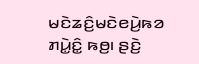ꤗꤢꤧꤘꤢꤨ꤬ꤗꤢꤧꤕꤣꤧ꤬ꤒꤤ ꤊꤣꤧ꤭ꤢꤨ꤭ ꤒꤥ꤬꤯ ꤔꤢꤧ꤬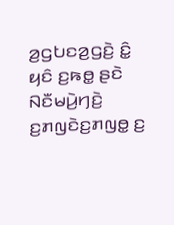ꤤ꤬ꤞꤝꤢꤤ꤬ꤞꤢꤧ꤬ ꤢꤨ꤭ ꤟꤢꤨ ꤢ꤬ꤒꤥ꤭ ꤔꤢꤧ ꤡꤢꤪꤗꤣꤧ꤬ꤚꤢꤧ꤬ ꤢ꤬ꤊꤜꤢꤧꤢ꤬ꤊꤜꤥ꤭ ꤢ꤬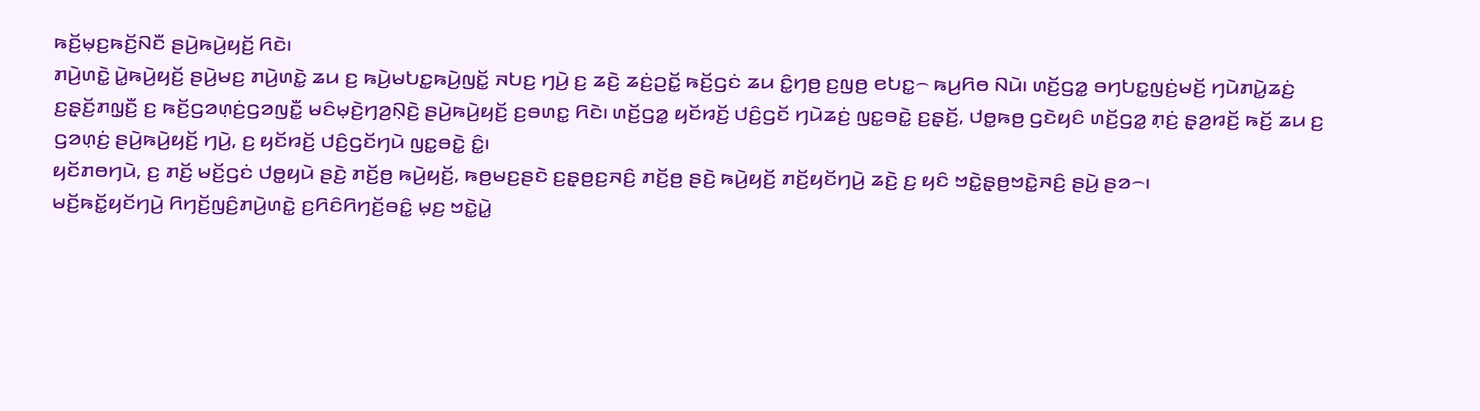ꤒꤢꤩ꤬ꤗ꤫ꤢ꤬ꤒꤢꤩ꤬ꤡꤢꤪ ꤔꤣꤧ꤬ꤒꤣꤧ꤬ꤟꤢꤩ꤬ ꤖꤢꤧ꤯
ꤊꤣꤧ꤬ꤛꤢꤧ꤭ ꤣꤧ꤭ꤒꤣꤧ꤬ꤟꤢꤩ꤬ ꤔꤣꤧ꤬ꤗꤢ꤬ ꤊꤣꤧ꤬ꤛꤢꤧ꤭ ꤘꤣ ꤢ꤬ ꤒꤣꤧ꤬ꤗꤝꤢ꤭ꤒꤣꤧ꤬ꤜꤢꤩ꤭ ꤏꤝꤢ꤬ ꤚꤣꤧ꤬ ꤢ꤬ ꤘꤢꤧ꤬ ꤘꤢꤦ꤬ꤑꤢꤩ꤭ ꤒꤢꤩ꤬ꤞꤢꤦ ꤘꤣ ꤢꤨ꤭ꤚꤥ꤬ ꤢ꤬ꤜꤥ꤬ ꤕꤝꤢ꤭꤮ ꤒꤣ꤬ꤖꤥ ꤡꤣꤧ꤯ ꤛꤢꤩ꤬ꤞꤤ꤭ ꤋꤚꤝꤢ꤭ꤜꤢꤦ꤬ꤗꤢꤩ꤬ ꤚꤣꤧꤊꤣꤧ꤭ꤘꤢꤦ꤬ ꤢ꤬ꤔ꤫ꤢꤩ꤬ꤊꤜ꤫ꤢꤪ꤬ ꤢ꤬ ꤒꤢꤩ꤬ꤞꤤꤛ꤫ꤢꤦ꤬ꤞꤤꤜꤢꤪ꤭ ꤗꤢꤨꤗ꤫ꤢꤧ꤬ꤚꤤ꤬ꤡ꤫ꤢꤧ꤬ ꤔꤣꤧ꤬ꤒꤣꤧ꤬ꤟꤢꤩ꤬ ꤢ꤬ꤋꤛꤢ꤭ ꤖꤢꤧ꤯ ꤛꤢꤩ꤬ꤞꤤ꤭ ꤟꤢꤩꤙꤢꤩ꤬ ꤓꤢꤨ꤬ꤞꤢꤩ ꤚꤣꤧꤘꤢꤦ꤬ ꤜꤢ꤭ꤋꤢꤧ꤭ ꤢ꤬ꤔ꤫ꤢꤩ꤬, ꤓꤥ꤭ꤒꤥ꤬ ꤞꤢꤧꤟꤢꤨ ꤛꤢꤩ꤬ꤞꤤ꤭ ꤊ꤫ꤢꤦ꤬ ꤔ꤫ꤤ꤬ꤙꤢꤩ꤬ ꤒꤢꤩ꤬ ꤘꤣ ꤢ꤬ ꤞꤤꤛ꤫ꤢꤦ꤬ ꤔꤣꤧ꤬ꤒꤣꤧ꤬ꤟꤢꤩ꤬ ꤚꤣꤧ꤬, ꤢ꤬ ꤟꤢꤩꤙꤢꤩ꤬ ꤓꤢꤨ꤬ꤞꤢꤩꤚꤣꤧ ꤜꤢ꤭ꤋꤢꤧ꤭ ꤢꤨ꤭꤯
ꤟꤢꤩꤊꤥꤚꤣꤧ, ꤢ꤬ ꤊꤢꤩ꤬ ꤗꤢꤩ꤬ꤞꤢꤦ ꤓꤥ꤭ꤟꤣꤧ ꤔꤢꤧ꤬ ꤊꤢꤩ꤬ꤥ꤬ ꤒꤣꤧ꤬ꤟꤢꤩ꤬, ꤒꤥ꤬ꤗꤢ꤬ꤔꤢꤧ ꤢ꤬ꤔ꤫ꤥ꤬ꤢ꤬ꤏꤢꤨ꤬ ꤊꤢꤩ꤬ꤥ꤬ ꤔꤢꤧ꤬ ꤒꤣꤧ꤬ꤟꤢꤩ꤬ ꤊꤢꤩ꤬ꤟꤢꤩꤚꤣꤧ꤬ ꤘꤢꤧ꤬ ꤢ꤬ ꤟꤢꤨ ꤠꤢꤧ꤭ꤔ꤫ꤥ꤬ꤠꤢꤧ꤭ꤏꤢꤨ꤬ ꤔꤣꤧ꤬ ꤔꤤ꤮꤯
ꤗꤢꤩ꤬ꤒꤢꤩ꤭ꤟꤢꤩꤚꤣꤧ꤬ ꤖꤚꤢꤩ꤬ꤜꤢꤨ꤬ꤊꤣꤧ꤬ꤛꤢꤧ꤭ ꤢ꤬ꤖꤢꤨꤖꤚꤢꤩ꤬ꤋꤢꤨ꤭ ꤗ꤫ꤢ꤬ ꤠꤢꤧ꤭ꤣꤧ꤭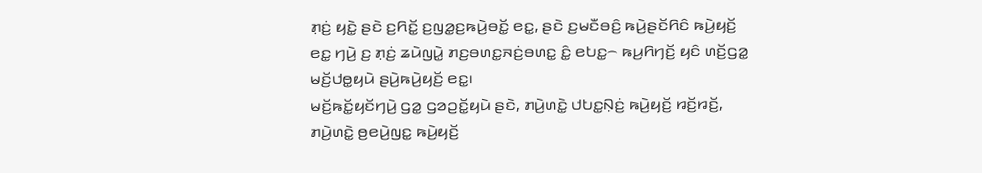ꤊ꤫ꤢꤦ꤬ ꤟꤢꤧ꤭ ꤔꤢꤧ ꤢ꤬ꤖꤢꤩ꤭ ꤢ꤬ꤜꤤ꤭ꤢ꤬ꤒꤣꤧ꤬ꤋꤢꤩ꤭ ꤕꤢ꤭, ꤔꤢꤧ ꤢ꤬ꤗꤢꤪꤋꤢꤨ꤬ ꤒꤣꤧ꤬ꤔꤢꤩꤖꤢꤨ ꤒꤣꤧ꤬ꤟꤢꤩ꤬ ꤕꤢ꤭ ꤚꤣꤧ꤬ ꤢ꤬ ꤊ꤫ꤢꤦ꤬ ꤘꤣꤧꤜꤣꤧ꤭ ꤊꤢ꤬ꤋꤛꤢ꤭ꤏꤢꤦ꤬ꤋꤛꤢ꤭ ꤢꤨ꤭ ꤕꤝꤢ꤭꤮ ꤒꤣ꤬ꤖꤚꤢꤩ꤬ ꤟꤢꤨ ꤛꤢꤩ꤬ꤞꤤ꤭ ꤗꤢꤩ꤬ꤓꤥ꤭ꤟꤣꤧ ꤔꤣꤧ꤬ꤒꤣꤧ꤬ꤟꤢꤩ꤬ ꤕꤢ꤭꤯
ꤗꤢꤩ꤬ꤒꤢꤩ꤭ꤟꤢꤩꤚꤣꤧ꤬ ꤞꤤ꤭ ꤞꤤꤑꤢꤩ꤭ꤟꤣꤧ ꤔꤢꤧ, ꤊꤣꤧ꤬ꤛꤢꤧ꤭ ꤓꤝꤢ꤭ꤡ꤫ꤢꤦ꤬ ꤒꤣꤧ꤬ꤟꤢꤩ꤬ ꤙꤢꤩ꤬ꤙꤢꤩ꤬, ꤊꤣꤧ꤬ꤛꤢꤧ꤭ ꤥ꤬ꤕꤣꤧ꤬ꤜꤢ꤭ ꤒꤣꤧ꤬ꤟꤢꤩ꤬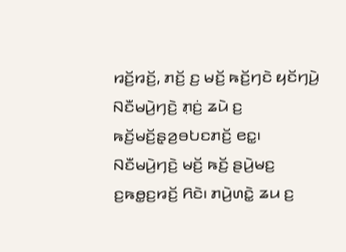ꤙꤢꤩ꤬ꤙꤢꤩ꤬, ꤊꤢꤩ꤬ ꤢ꤬ ꤗꤢꤩ꤬ ꤒꤢꤩ꤬ꤚꤢꤧ ꤟꤢꤩꤚꤣꤧ꤬ ꤡꤢꤪꤗꤣꤧ꤬ꤚꤢꤧ꤬ ꤊ꤫ꤢꤦ꤬ ꤘꤣꤧ ꤢ꤬ ꤒꤢꤩ꤬ꤗꤢꤩ꤬ꤔ꤫ꤤ꤬ꤋꤝꤢꤊꤢꤩ꤬ ꤕꤢ꤭꤯
ꤡꤢꤪꤗꤣꤧ꤬ꤚꤢꤧ꤬ ꤗꤢꤩ꤬ ꤒꤢꤩ꤬ ꤔꤣꤧ꤬ꤗꤢ꤬ ꤢ꤬ꤒꤥ꤭ꤢ꤬ꤙꤢꤩ꤬ ꤖꤢꤧ꤯ ꤊꤣꤧ꤬ꤛꤢꤧ꤭ ꤘꤣ ꤢ꤬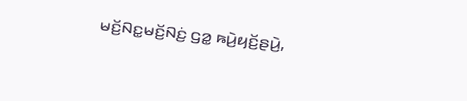ꤗꤢꤩ꤬ꤡꤢ꤭ꤗꤢꤩ꤬ꤡꤢꤦ꤬ ꤞꤤ꤭ ꤒꤣꤧ꤬ꤟꤢꤩ꤬ꤔꤣꤧ꤬,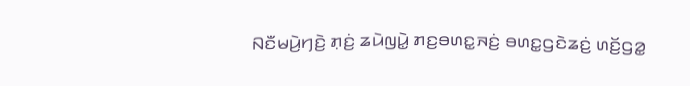ꤡꤢꤪꤗꤣꤧ꤬ꤚꤢꤧ꤬ ꤊ꤫ꤢꤦ꤬ ꤘꤣꤧꤜꤣꤧ꤭ ꤊꤢ꤬ꤋꤛꤢ꤭ꤏꤢꤦ꤬ ꤋꤛꤢ꤭ꤞꤢꤧꤘꤢꤦ꤬ ꤛꤢꤩ꤬ꤞꤤ꤭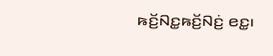ꤒꤢꤩ꤬ꤡꤢ꤭ꤒꤢꤩ꤬ꤡꤢꤦ꤬ ꤕꤢ꤭꤯